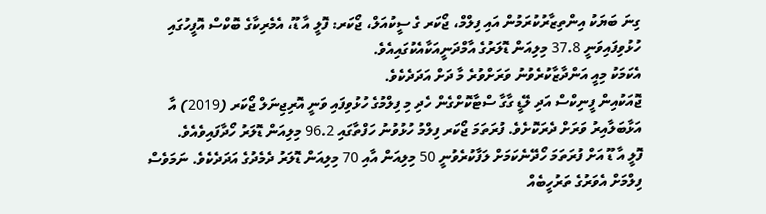ގިނަ ބަޔަކު އިންތިޒާރުކުރަމުން އައި ފިލްމް، ޖޯކަރ ގެ ސީކުއަލް، ޖޯކަރ: ފޮލީ އާ ޑޫ، އެމެރިކާގެ ބޮކްސް އޮފީހުގައި ހުޅުވިފައިވަނީ 37.8 މިލިއަން ޑޮލަރުގެ އާމްދަނީއަކާއެކުގައިއެވެ.
އެކަމަކު މިއީ އަންދާޒާކުރެވުނު ވަރަށްވުރެ މާ ދަށް އަދަދެކެވެ.
ޖޮއަކުއިން ފީނިކްސް އަދި ލޭޑީ ގާގާ ސްޓާކޮށްގެން ހެދި މި ފިލްމުގެ ހުޅުވިފައި ވަނީ އޮރިޖިނަލް ޖޯކަރ (2019) އާ އަޅާބަލާއިރު ވަރަށް ދެރަކޮށެވެ. ފުރަތަމަ ޖޯކަރ ފިލްމު ހުޅުވުނު ހަފްތާގައި 96.2 މިލިއަން ޑޮލަރު ހޯދާފައިވެއެވެ.
ފޮލީ އާ ޑޫ އަށް ފުރަތަމަ ހޯދޭނެކަމަށް ލަފާކުރެވުނީ 50 މިލިއަން އާއި 70 މިލިއަން ޑޮލަރު ދެމެދުގެ އަދަދެކެވެ. ނަމަވެސް ފިލްމަށް އެވަރުގެ ތަރުހީބެއް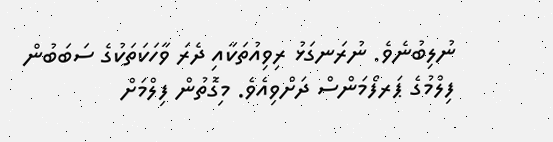ނުލިބުނެވެ. ނުރަނގަޅު ރިވިއުތަކާއި ދެރަ ވާހަކަތަކުގެ ސަބަބުން ފިލްމުގެ ޕަރފޯމަންސް ދަށްވިއެވެ. މިގޮތުން ފިލްމަށް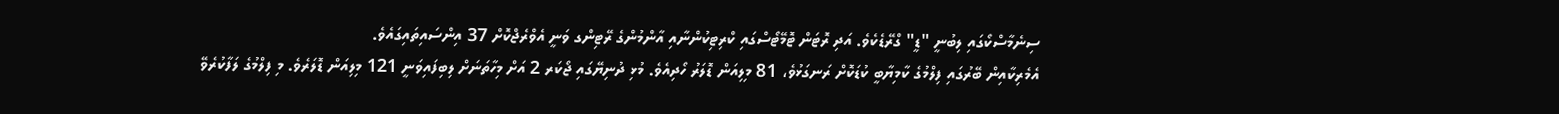ސިނެމާސްކޯގައި ލިބުނީ "ޑީ" ގްރޭޑެކެވެ. އަދި ރޮޓަން ޓޮމޭޓޯސްގައި ކްރިޓިކުންނާއި އާންމުންގެ ރޭޓިންގ ވަނީ އެވްރެޖްކޮށް 37 އިންސައިތައިގައެވެ.
އެމެރިކާއިން ބޭރުގައި ފިލްމުގެ ކާމިޔާބީ ކުޑަކޮށް ރަނގަޅުވެ، 81 މިލިއަން ޑޮލަރު ހޯދިއެވެ. މުޅި ދުނިޔޭގައި ޖޯކަރ 2 އަށް މިހާތަނަށް ލިބިފައިވަނީ 121 މިލިއަން ޑޮލަރެވެ. މި ފިލްމުގެ ލަފާކުރެވޭ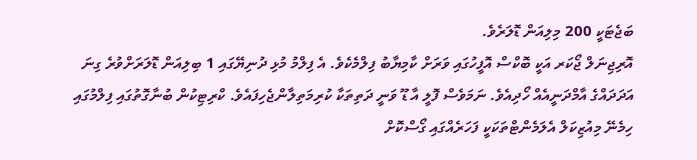ބަޖެޓަކީ 200 މިލިއަން ޑޮލަރެވެ.
އޮރިޖިނަލް ޖޯކަރ އަކީ ބޮކްސް އޮފީހުގައި ވަރަށް ކާމިޔާބު ފިލްމެކެވެ. އެ ފިލްމު މުޅި ދުނިޔޭގައި 1 ބިލިއަން ޑޮލަރަށްވުރެ ގިނަ އަދަދައްގެ އާމްދަނީއެއް ހޯދިއެވެ. ނަމަވެސް ފޮލީ އާ ޑޫ ވަނީ ދަތިތަކާ ކުރިމަތިލާންޖެހިފައެވެ. ކްރިޓިކުން ބުނާގޮތުގައި ފިލްމުގައި ހިމެނޭ މިއުޒިކަލް އެލަމެންޓްތަކަކީ ފަހަރެއްގައި ގޯސްކޮށް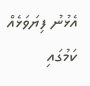އެޅުނު ފިޔަވަޅެއް ކަމުގައި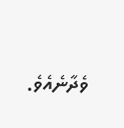ވެދާނެއެވެ.